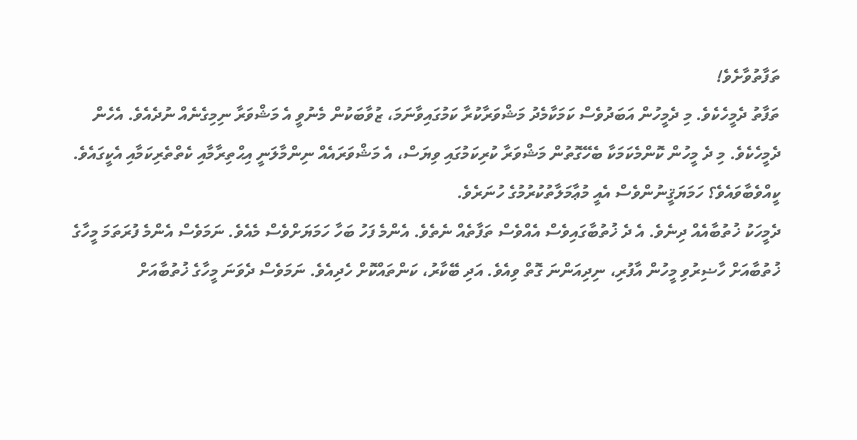ތަފާތުވާށެވެ!
ތަފާތު ދެމީހެކެވެ. މި ދެމީހުން އަބަދުވެސް ކަމަކާމެދު މަޝްވަރާކުރާ ކަމުގައިވާނަމަ، ޒުވާބަކުން މެނުވީ އެ މަޝްވަރާ ނިމިގެނެއް ނުދެއެވެ. އެހެން ދެމީހެކެވެ. މި ދެ މީހުން ކޮންމެކަމަކާ ބެހޭގޮތުން މަޝްވަރާ ކުރިކަމުގައި ވިޔަސް، އެ މަޝްވަރައެއް ނިންމާލަނީ އިޙްތިރާމާއި ކެތްތެރިކަމާއި އެކީގައެވެ. ކީއްވެބާވައެވެ؟ ހަމަޔަޤީނުންވެސް އެއީ މުޢާމަލާތުކުރުމުގެ ހުނަރެވެ.
ދެމީހަކު ޚުތުބާއެއް ދިނެވެ. އެ ދެ ޚުތުބާގައިވެސް އެއްވެސް ތަފާތެއް ނެތެވެ. އެންމެ ފަހު ބަހާ ހަމަޔަށްވެސް މެއެވެ. ނަމަވެސް އެންމެ ފުރަތަމަ މީހާގެ ޚުތުބާއަށް ހާޟިރުވި މީހުން އާފުރި، ނިދިއަންނަ ގޮތް ވިއެވެ. އަދި ބޭކާރު، ކަންތައްކޮށް ހެދިއެވެ. ނަމަވެސް ދެވަނަ މީހާގެ ޚުތުބާއަށް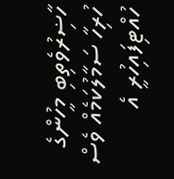ހާޟިރުވެތިބި މީހުންގެ ހުރިހާ ސަމާލުކަމެއް ވެސް ހުއްޓިފައިހުރީ އެ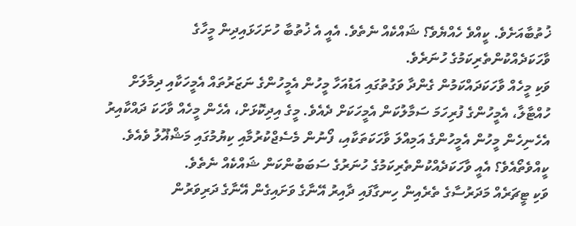ޚުތުބާއަށެވެ. ކީއްވެ ހެއްޔެވެ؟ ޝައްކެއް ނެތެވެ. އެއީ އެ ޚުތުބާ ހުށަހަޅައިދިން މީހާގެ ވާހަކަދެއްކުންތެރިކަމުގެ ހުނަރެވެ.
ވަކި މީހެއް ވާހަކަދައްކަމުން ގެންދާ ވަގުތުގައި އަޑުއަހާ މީހުން އެމީހުންގެ ނަޒަރުތައް އެމީހަކާއި ދިމާލަށް ހުއްޓާލާ، އެމީހުންގެ ފުރިހަމަ ސަމާލުކަން އެމީހަކަށް ދެއެވެ. މީގެ އިދިކޮޅަށް، އެހެން މީހެއް ވާހަކަ ދައްކާއިރު އެހެނިހެން މީހުން އެމީހުންގެ އަމިއްލަ ވާހަކަތަކާއި، ފޯނުން މެސެޖްކުރުމާއި ކިޔުމުގައި މަޝްޣޫލު ވެއެވެ. ކީއްވެތޯއެވެ؟ އެއީ ވާހަކަދެއްކުންތެރިކަމުގެ ހުނަރުގެ ސަބަބުންކަން ޝައްކެއް ނެތެވެ.
ވަކި ޓީޗަރެއް މަދަރުސާގެ ތެރެއިން ހިނގާފައި ދާއިރު އޭނާގެ ވަށައިގެން އޭނާގެ ދަރިވަރުން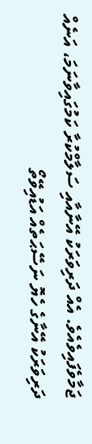ޖަމާވެފައިވެއެވެ. އެއް ދަރިވަރަކު އޭނާއާއި ސަލާމްކުރާ ކަމުގައިވާނަމަ، އަނެއް ދަރިވަރަކު އޭނާގެ ހެޔޮ ނަސޭޙަތެއް އަޑުއިވޭތޯ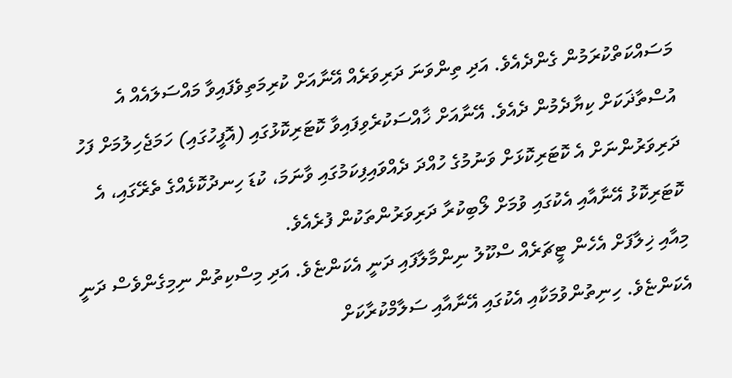މަސައްކަތްކުރަމުން ގެންދެއެވެ. އަދި ތިންވަނަ ދަރިވަރެއް އޭނާއަށް ކުރިމަތިވެފައިވާ މައްސަލައެއް އެ އުސްތާޛަކަށް ކިޔާދެމުން ދެއެވެ. އޭނާއަށް ޚާއްސަކުރެވިފައިވާ ކޮޓަރިކޮޅުގައި (އޮފީހުގައި) ހަމަޖެހިލުމަށް ފަހު ދަރިވަރުންނަށް އެ ކޮޓަރިކޮޅަށް ވަނުމުގެ ހުއްދަ ދެއްވައިފިކަމުގައި ވާނަމަ، ކުޑަ ހިނދުކޮޅެއްގެ ތެރޭގައި، އެ ކޮޓަރިކޮޅު އޭނާއާއި އެކުގައި ވުމަށް ލޯބިކުރާ ދަރިވަރުންތަކުން ފުރެއެވެ.
މިއާއި ޚިލާފަށް އެހެން ޓީޗަރެއް ސްކޫލު ނިންމާލާފައި ދަނީ އެކަންޏެވެ. އަދި މިސްކިތުން ނިމިގެންވެސް ދަނީ އެކަންޏެވެ. ހިނިތުންވުމަކާއި އެކުގައި އޭނާއާއި ސަލާމްކުރާކަށް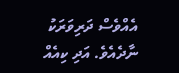އެއްވެސް ދަރިވަރަކު ނާދެއެވެ. އަދި ކިއެއް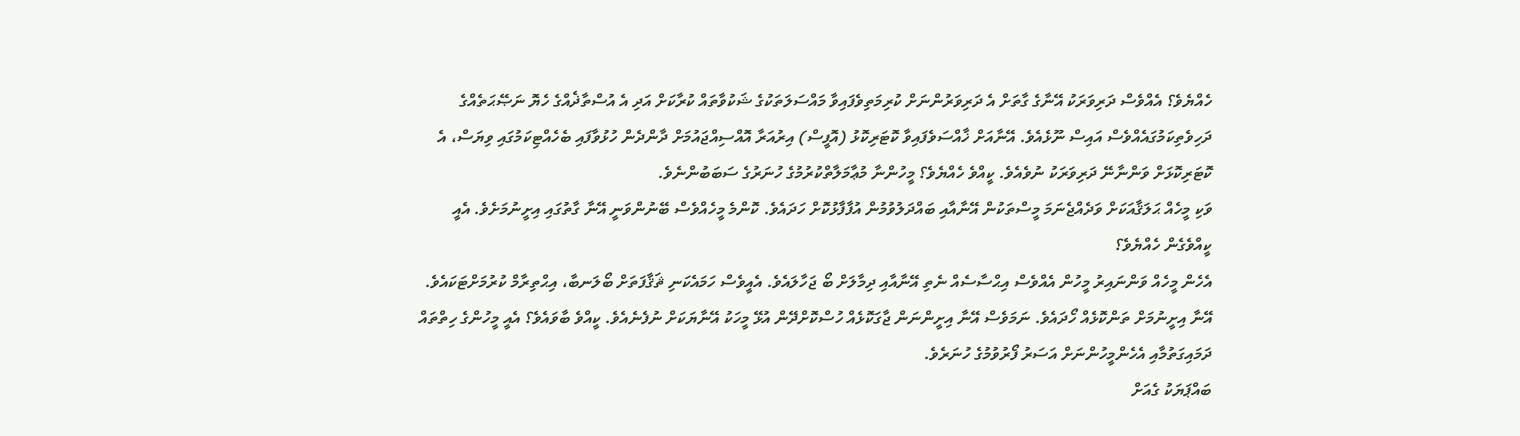ހެއްޔެވެ؟ އެއްވެސް ދަރިވަރަކު އޭނާގެ ގާތަށް އެ ދަރިވަރުންނަށް ކުރިމަތިވެފައިވާ މައްސަލަތަކުގެ ޝަކުވާތައް ކުރާކަށް އަދި އެ އުސްތާޛެއްގެ ހެޔޮ ނަޞޭޙަތެއްގެ ދަހިވެތިކަމުގައެއްވެސް އައިސް ނޫޅެއެވެ. އޭނާއަށް ޚާއްސަވެފައިވާ ކޮޓަރިކޮޅު (އޮފީސް) އިރުއަރާ އޮއްސިއްޖައުމަށް ދާންދެން ހުޅުވާފައި ބެހެއްޓިކަމުގައި ވިޔަސް، އެ ކޮޓަރިކޮޅަށް ވަންނާނޭ ދަރިވަރަކު ނުވެއެވެ. ކީއްވެ ހެއްޔެވެ؟ މީހުންނާ މުޢާމަލާތްކުރުމުގެ ހުނަރުގެ ސަބަބުންނެވެ.
ވަކި މީހެއް ޙަލަޤާއަކަށް ވަދެއްޖެނަމަ މީސްތަކުން އޭނާއާއި ބައްދަލުވުމުން އުފާފާޅުކޮށް ހަދައެވެ. ކޮންމެ މީހެއްވެސް ބޭނުންވަނީ އޭނާ ގާތުގައި އިށީނުމަށެވެ. އެއީ ކީއްވެގެން ހެއްޔެވެ؟
އެހެން މީހެއް ވަންނައިރު މީހުން އެއްވެސް އިޙްސާސެއް ނެތި އޭނާއާއި ދިމާލަށް ބޯ ޖަހާލައެވެ. އެއީވެސް ހަމައެކަނި ޘަޤާފަތަށް ބޯލަނބާ، އިޙްތިރާމް ކުރުމަށްޓަކައެވެ. އޭނާ އިށީނުމަށް ތަންކޮޅެއް ހޯދައެވެ. ނަމަވެސް އޭނާ އިށީންނަން ޖާގަކޮޅެއް ހުސްކޮށްދޭން އުޅޭ މީހަކު އޭނާޔަކަށް ނުފެނެއެވެ. ކީއްވެ ބާވައެވެ؟ އެއީ މީހުންގެ ހިތްތައް ދަމައިގަތުމާއި އެހެންމީހުންނަށް އަސަރު ފޯރުވުމުގެ ހުނަރެވެ.
ބައްޕަޔަކު ގެއަށް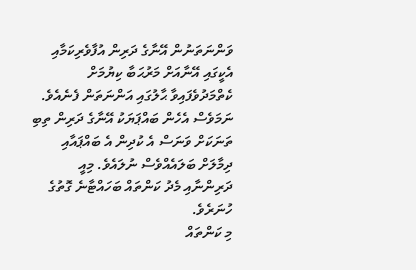ވަންނަތަނުން އޭނާގެ ދަރިން އުފާވެރިކަމާއި އެކީގައި އޭނާއަށް މަރުޙަބާ ކިޔުމަށް ކެތްމަދުވެފައިވާ ޙާލުގައި އަންނަތަން ފެނެއެވެ. ނަމަވެސް އެހެން ބައްޕަޔަކު އޭނާގެ ދަރިން ތިބި ތަނަކަށް ވަނަސް އެ ކުދިން އެ ބައްޕައާއި ދިމާލަށް ބަލައެއްވެސް ނުލައެވެ. މިއީ ދަރިންނާއި މެދު ކަންތައް ބަހައްޓާނެ ގޮތުގެ ހުނަރެވެ.
މި ކަންތައް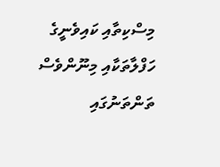މިސްކިތާއި ކައިވެނީގެ ހަފްލާތަކާއި މިނޫންވެސް ތަންތަނުގައި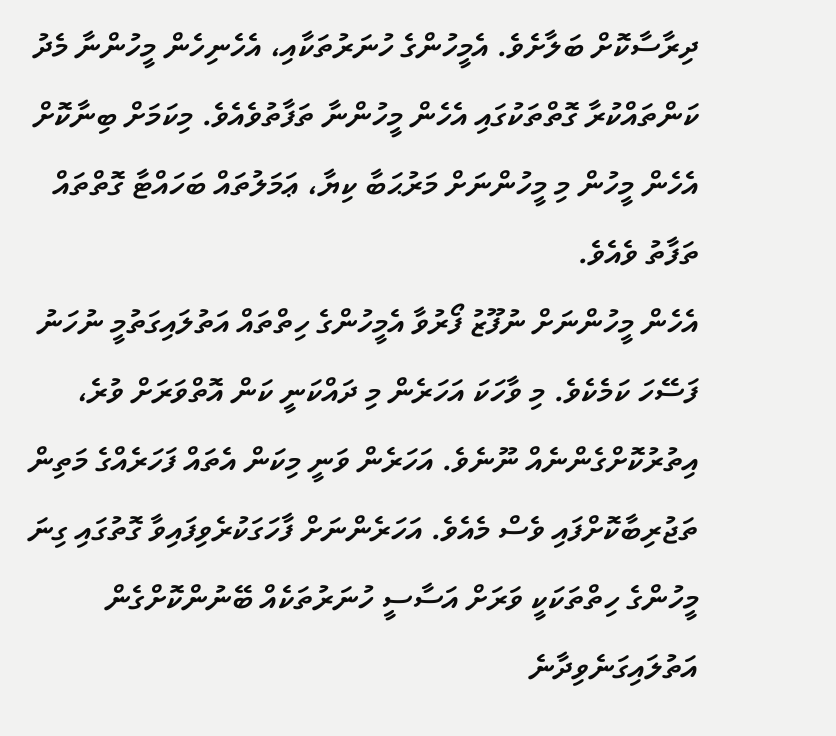ދިރާސާކޮށް ބަލާށެވެ. އެމީހުންގެ ހުނަރުތަކާއި، އެހެނިހެން މީހުންނާ މެދު ކަންތައްކުރާ ގޮތްތަކުގައި އެހެން މީހުންނާ ތަފާތުވެއެވެ. މިކަމަށް ބިނާކޮށް އެހެން މީހުން މި މީހުންނަށް މަރުޙަބާ ކިޔާ، ޢަމަލުތައް ބަހައްޓާ ގޮތްތައް ތަފާތު ވެއެވެ.
އެހެން މީހުންނަށް ނުފޫޒު ފޯރުވާ އެމީހުންގެ ހިތްތައް އަތުލައިގަތުމީ ނުހަނު ފަސޭހަ ކަމެކެވެ. މި ވާހަކަ އަހަރެން މި ދައްކަނީ ކަން އޮތްވަރަށް ވުރެ، އިތުރުކޮށްގެންނެއް ނޫނެވެ. އަހަރެން ވަނީ މިކަން އެތައް ފަހަރެއްގެ މަތިން ތަޖުރިބާކޮށްފައި ވެސް މެއެވެ. އަހަރެންނަށް ފާހަގަކުރެވިފައިވާ ގޮތުގައި ގިނަ މީހުންގެ ހިތްތަކަކީ ވަރަށް އަސާސީ ހުނަރުތަކެއް ބޭނުންކޮށްގެން އަތުލައިގަނެވިދާނެ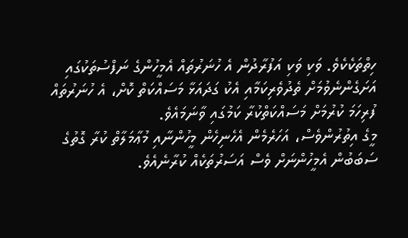ހިތްތަކެކެވެ. ވަކި ވަކި އަފުރާދުން އެ ހުނަރުތައް އެމީހުންގެ ނަފްސުތަކުގައި އަށަގެންނެވުމަށް ތެދުވެރިކަމާއި އެކު ގަދައަޅާ މަސައްކަތް ކޮށް، އެ ހުނަރުތައް ފުރިހަމަ ކުރުމަށް މަސައްކަތްކުރާ ކަމުގައި ވާނަމައެވެ.
މީގެ އިތުރުންވެސް، އަހަރެމެން އެހެނިހެން މީހުންނާއި މުޢާމަލާތް ކުރާ ގޮތުގެ ސަބަބުން އެމީހުންނަށް ވެސް އަސަރުތަކެއް ކުރާނެއެވެ.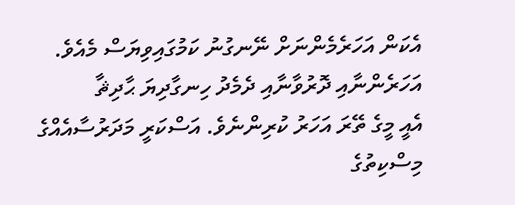އެކަން އަހަރެމެންނަށް ނޭނގުނު ކަމުގައިވިޔަސް މެއެވެ.
އަހަރެންނާއި ދޮރުވާނާއި ދެމެދު ހިނގާދިޔަ ޙާދިޘާ
އެއީ މީގެ ތޭރަ އަހަރު ކުރިންނެވެ. އަސްކަރީ މަދަރުސާއެއްގެ މިސްކިތުގެ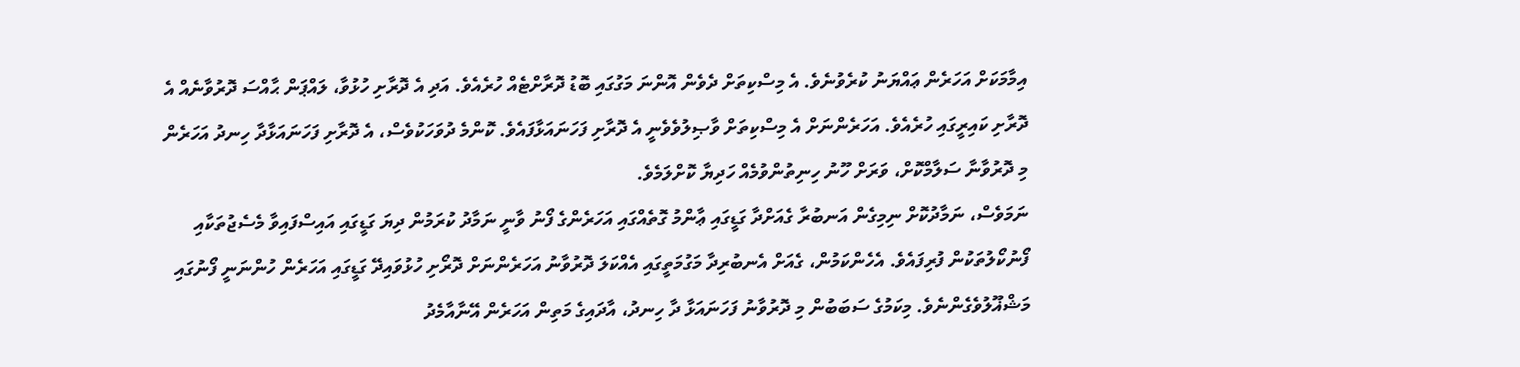އިމާމަކަށް އަހަރެން ޢައްޔަނު ކުރެވުނެވެ. އެ މިސްކިތަށް ދެވެން އޮންނަ މަގުގައި ބޮޑު ދޮރާށްޓެއް ހުރެއެވެ. އަދި އެ ދޮރާށި ހުޅުވާ، ލައްޕަން ޙާއްސަ ދޮރުވާނެއް އެ ދޮރާށި ކައިރީގައި ހުރެއެވެ. އަހަރެންނަށް އެ މިސްކިތަށް ވާޞިލުވެވެނީ އެ ދޮރާށި ފަހަނައަޅާފައެވެ. ކޮންމެ ދުވަހަކުވެސް، އެ ދޮރާށި ފަހަނައަޅާދާ ހިނދު އަހަރެން މި ދޮރުވާނާ ސަލާމްކޮށް، ވަރަށް ހޫނު ހިނިތުންވުމެއް ހަދިޔާ ކޮށްލަމެވެ.
ނަމަވެސް، ނަމާދުކޮށް ނިމިގެން އަނބުރާ ގެއަށްދާ ގަޑީގައި ޢާންމު ގޮތެއްގައި އަހަރެންގެ ފޯނު ވާނީ ނަމާދު ކުރަމުން ދިޔަ ގަޑީގައި އައިސްފައިވާ މެސެޖުތަކާއި ފޯނުކޯލުތަކުން ފުރިފައެވެ. އެހެންކަމުން، ގެއަށް އެނބުރިދާ މަގުމަތީގައި އެއްކަލަ ދޮރުވާނު އަހަރެންނަށް ދޮރޯށި ހުޅުވައިދޭ ގަޑީގައި އަހަރެން ހުންނަނީ ފޯނުގައި މަޝްޣޫލުވެގެންނެވެ. މިކަމުގެ ސަބަބުން މި ދޮރުވާނު ފަހަނައަޅާ ދާ ހިނދު، އާދައިގެ މަތިން އަހަރެން އޭނާއާމެދު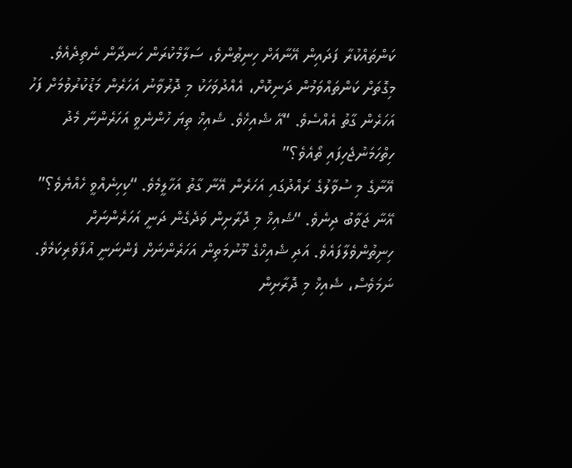ކަންތައްކުރާ ފަދައިން އޭނާއަށް ހިނިތުންވެ، ސަލާމްކުރަން ހަނދާން ނެތިދެއެވެ. މިގޮތަށް ކަންތައްވަމުން ދަނިކޮށް، އެއްދުވަހަކު މި ދޮރުވާނު އަހަރެން މަޑުކުރުވުމަށް ފަހު އަހަރެން ގާތު އެއްސެވެ. “އޭ ޝެއިޚެވެ. ޝެއިޚް ތިޔަ ހުންނެވީ އަހަރެންނާ މެދު ހިތްހަމަނުޖެހިފައި ތޯއެވެ؟”
އޭނާގެ މި ސުވާލުގެ ރައްދުގައި އަހަރެން އޭނާ ގާތު އަހާލީމެވެ. “ކިހިނެއްވީ ހެއްޔެވެ؟”
އޭނާ ޖަވާބު ދިނެވެ. “ޝެއިޚް މި ދޮރާށިން ވަދެގެން ދަނީ އަހަރެންނަށް ހިނިތުންވެލާފައެވެ. އަދި ޝެއިޚްގެ މޫނުމަތިން އަހަރެންނަށް ފެންނަނީ އުފާވެރިކަމެވެ. ނަމަވެސް، ޝެއިޚް މި ދޮރާށިން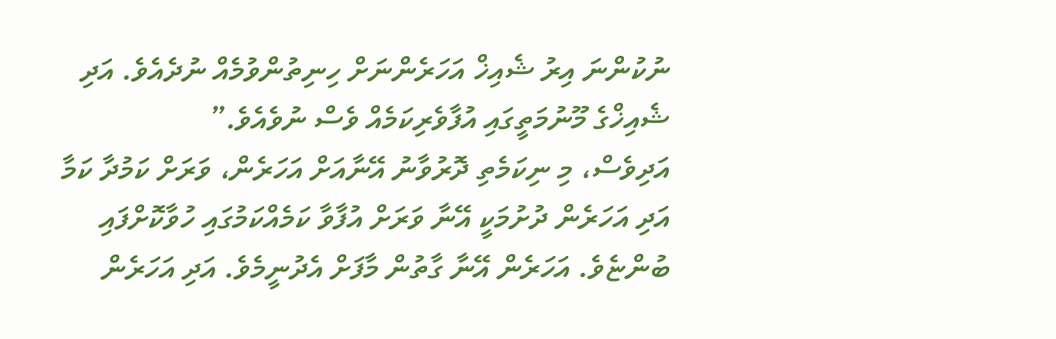ނުކުންނަ އިރު ޝެއިޚް އަހަރެންނަށް ހިނިތުންވުމެއް ނުދެއެވެ. އަދި ޝެއިޚްގެ މޫނުމަތީގައި އުފާވެރިކަމެއް ވެސް ނުވެއެވެ.”
އަދިވެސް، މި ނިކަމެތި ދޮރުވާނު އޭނާއަށް އަހަރެން، ވަރަށް ކަމުދާ ކަމާ އަދި އަހަރެން ދުށުމަކީ އޭނާ ވަރަށް އުފާވާ ކަމެއްކަމުގައި ހުވާކޮށްފައި ބުންޏެވެ. އަހަރެން އޭނާ ގާތުން މާފަށް އެދުނީމެވެ. އަދި އަހަރެން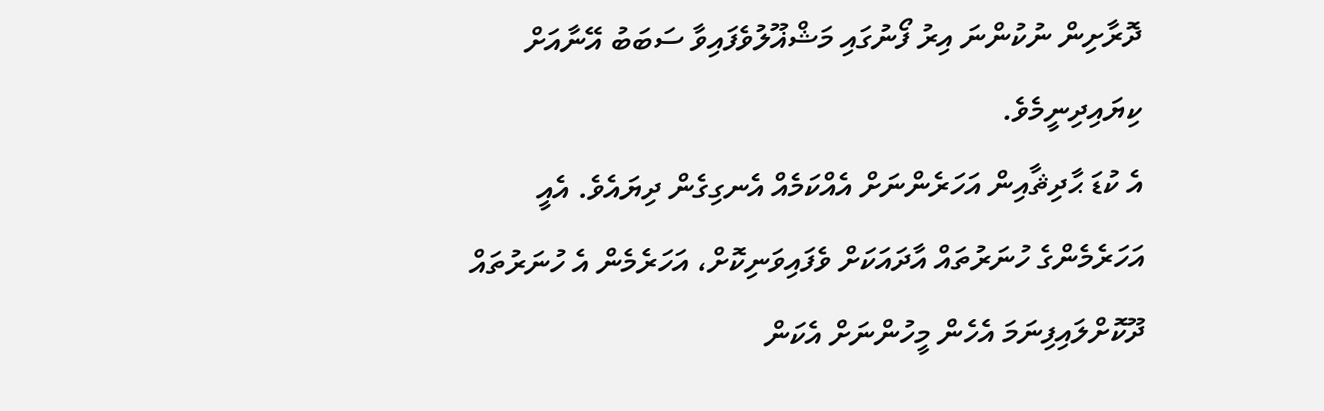ދޮރާށިން ނުކުންނަ އިރު ފޯނުގައި މަޝްޣޫލުވެފައިވާ ސަބަބު އޭނާއަށް ކިޔައިދިނީމެވެ.
އެ ކުޑަ ޙާދިޘާއިން އަހަރެންނަށް އެއްކަމެއް އެނގިގެން ދިޔައެވެ. އެއީ އަހަރެމެންގެ ހުނަރުތައް އާދައަކަށް ވެފައިވަނިކޮށް، އަހަރެމެން އެ ހުނަރުތައް ދޫކޮށްލައިފިނަމަ އެހެން މީހުންނަށް އެކަން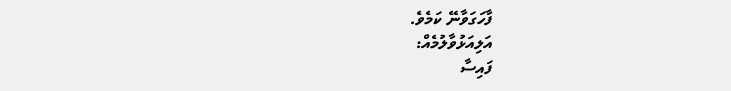ފާހަގަވާނޭ ކަމެވެ.
އަލިއަޅުވާލުމެއް:
ފައިސާ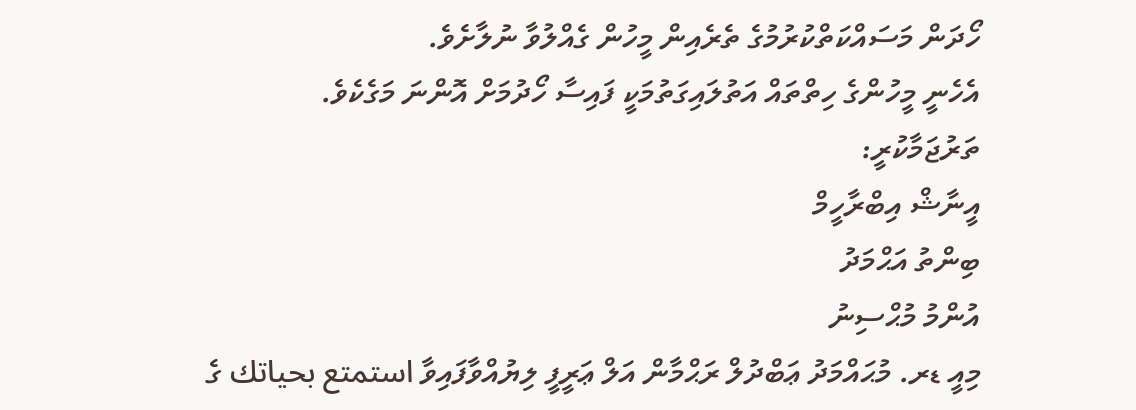ހޯދަން މަސައްކަތްކުރުމުގެ ތެރެއިން މީހުން ގެއްލުވާ ނުލާށެވެ.
އެހެނީ މީހުންގެ ހިތްތައް އަތުލައިގަތުމަކީ ފައިސާ ހޯދުމަށް އޮންނަ މަގެކެވެ.
ތަރުޖަމާކުރީ:
އީނާޝް އިބްރާހީމް
ބިންތު އަޙްމަދު
އުންމު މުޙްސިނު
މިއީ ޑރ. މުޙައްމަދު ޢަބްދުލް ރަޙްމާން އަލް ޢަރީފީ ލިޔުއްވާފައިވާ استمتع بحياتك ގެ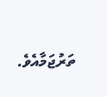ތަރުޖަމާއެވެ.